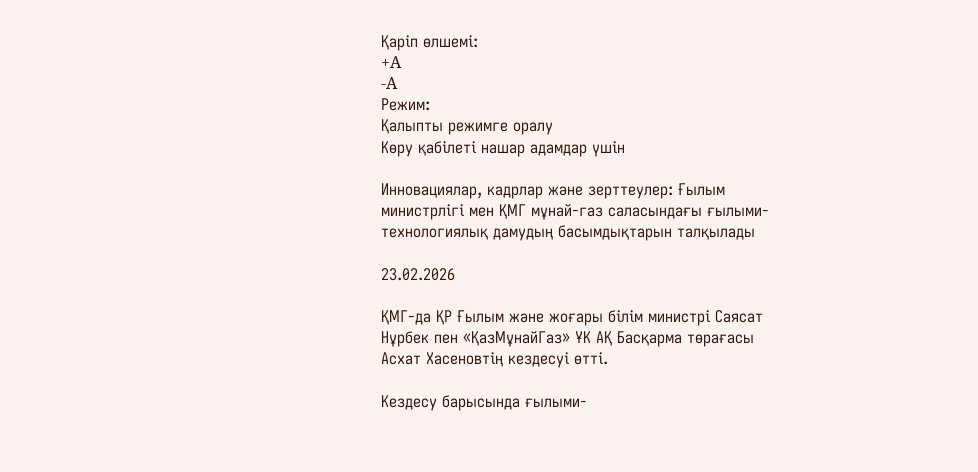Қаріп өлшемі:
+A
-A
Режим:
Қалыпты режимге оралу
Көру қабілеті нашар адамдар үшін

Инновациялар, кадрлар және зерттеулер: Ғылым министрлігі мен ҚМГ мұнай-газ саласындағы ғылыми-технологиялық дамудың басымдықтарын талқылады

23.02.2026

ҚМГ-да ҚР Ғылым және жоғары білім министрі Саясат Нұрбек пен «ҚазМұнайГаз» ҰК АҚ Басқарма төрағасы Асхат Хасеновтің кездесуі өтті.

Кездесу барысында ғылыми-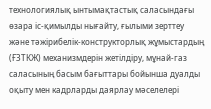технологиялық ынтымақтастық саласындағы өзара іс-қимылды нығайту, ғылыми зерттеу және тәжірибелік-конструкторлық жұмыстардың (ҒЗТКЖ) механизмдерін жетілдіру, мұнай-газ саласының басым бағыттары бойынша дуалды оқыту мен кадрларды даярлау мәселелері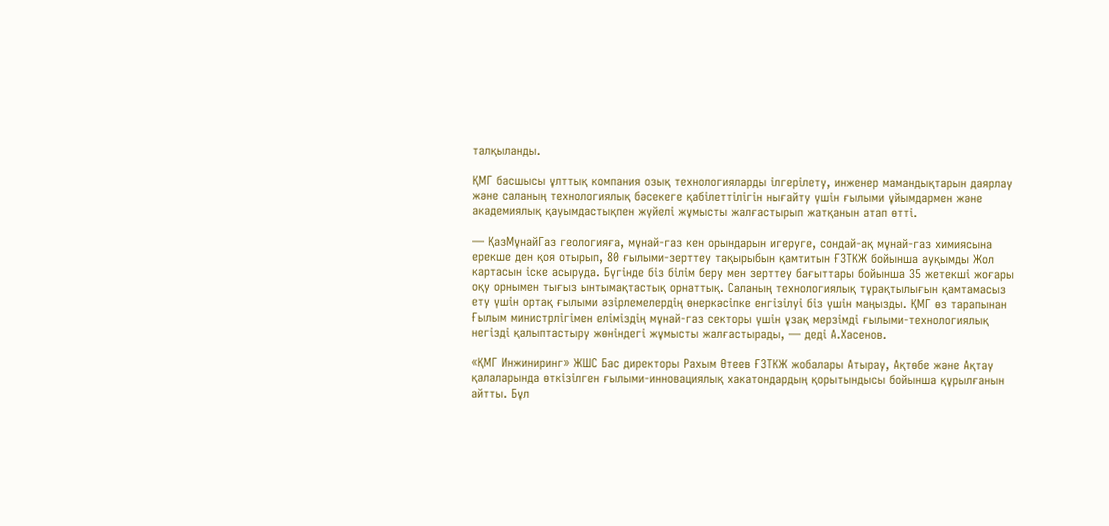талқыланды.

ҚМГ басшысы ұлттық компания озық технологияларды ілгерілету, инженер мамандықтарын даярлау және саланың технологиялық бәсекеге қабілеттілігін нығайту үшін ғылыми ұйымдармен және академиялық қауымдастықпен жүйелі жұмысты жалғастырып жатқанын атап өтті.

— ҚазМұнайГаз геологияға, мұнай-газ кен орындарын игеруге, сондай-ақ мұнай-газ химиясына ерекше ден қоя отырып, 80 ғылыми-зерттеу тақырыбын қамтитын ҒЗТКЖ бойынша ауқымды Жол картасын іске асыруда. Бүгінде біз білім беру мен зерттеу бағыттары бойынша 35 жетекші жоғары оқу орнымен тығыз ынтымақтастық орнаттық. Саланың технологиялық тұрақтылығын қамтамасыз ету үшін ортақ ғылыми әзірлемелердің өнеркәсіпке енгізілуі біз үшін маңызды. ҚМГ өз тарапынан Ғылым министрлігімен еліміздің мұнай-газ секторы үшін ұзақ мерзімді ғылыми-технологиялық негізді қалыптастыру жөніндегі жұмысты жалғастырады, — деді А.Хасенов.

«ҚМГ Инжиниринг» ЖШС Бас директоры Рахым Өтеев ҒЗТКЖ жобалары Атырау, Ақтөбе және Ақтау қалаларында өткізілген ғылыми-инновациялық хакатондардың қорытындысы бойынша құрылғанын айтты. Бұл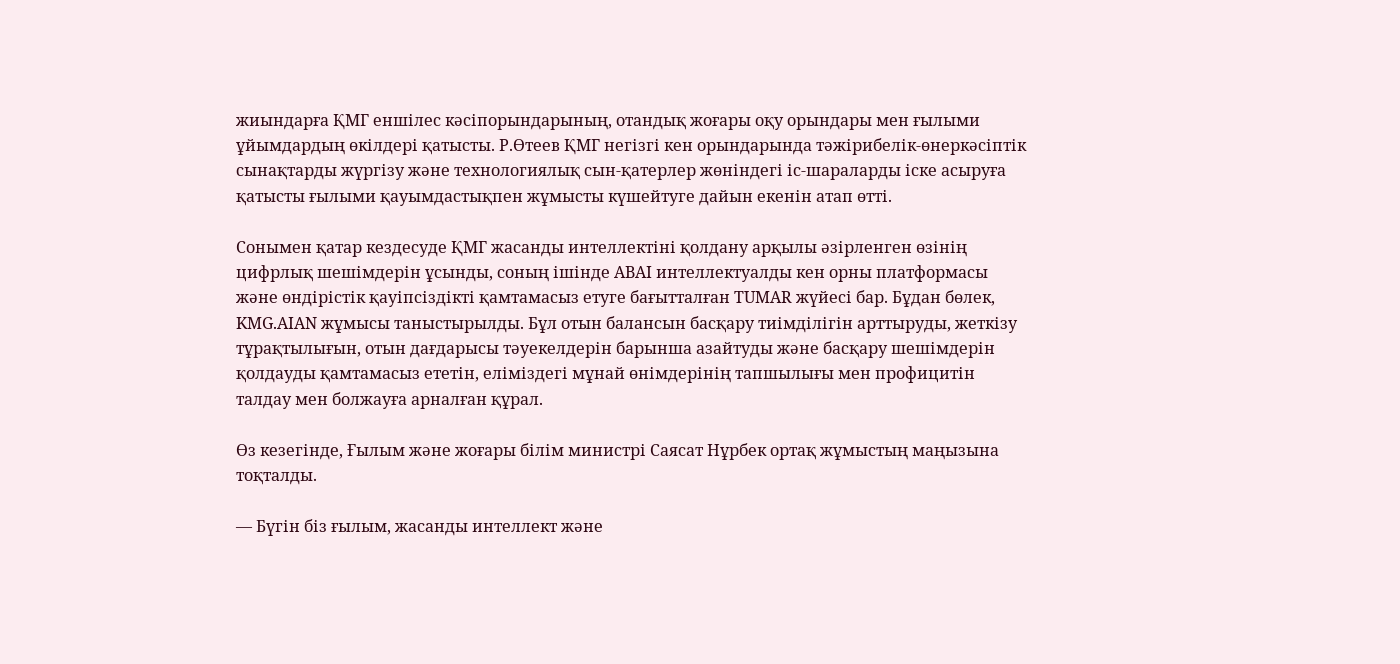жиындарға ҚМГ еншілес кәсіпорындарының, отандық жоғары оқу орындары мен ғылыми ұйымдардың өкілдері қатысты. Р.Өтеев ҚМГ негізгі кен орындарында тәжірибелік-өнеркәсіптік сынақтарды жүргізу және технологиялық сын-қатерлер жөніндегі іс-шараларды іске асыруға қатысты ғылыми қауымдастықпен жұмысты күшейтуге дайын екенін атап өтті.

Сонымен қатар кездесуде ҚМГ жасанды интеллектіні қолдану арқылы әзірленген өзінің цифрлық шешімдерін ұсынды, соның ішінде ABAI интеллектуалды кен орны платформасы және өндірістік қауіпсіздікті қамтамасыз етуге бағытталған TUMAR жүйесі бар. Бұдан бөлек, KMG.AIAN жұмысы таныстырылды. Бұл отын балансын басқару тиімділігін арттыруды, жеткізу тұрақтылығын, отын дағдарысы тәуекелдерін барынша азайтуды және басқару шешімдерін қолдауды қамтамасыз ететін, еліміздегі мұнай өнімдерінің тапшылығы мен профицитін талдау мен болжауға арналған құрал.

Өз кезегінде, Ғылым және жоғары білім министрі Саясат Нұрбек ортақ жұмыстың маңызына тоқталды.

— Бүгін біз ғылым, жасанды интеллект және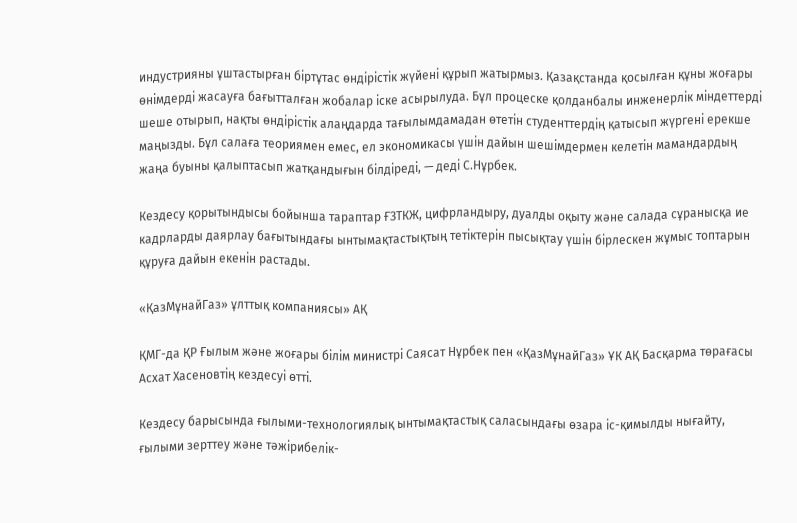индустрияны ұштастырған біртұтас өндірістік жүйені құрып жатырмыз. Қазақстанда қосылған құны жоғары өнімдерді жасауға бағытталған жобалар іске асырылуда. Бұл процеске қолданбалы инженерлік міндеттерді шеше отырып, нақты өндірістік алаңдарда тағылымдамадан өтетін студенттердің қатысып жүргені ерекше маңызды. Бұл салаға теориямен емес, ел экономикасы үшін дайын шешімдермен келетін мамандардың жаңа буыны қалыптасып жатқандығын білдіреді, — деді С.Нұрбек.

Кездесу қорытындысы бойынша тараптар ҒЗТКЖ, цифрландыру, дуалды оқыту және салада сұранысқа ие кадрларды даярлау бағытындағы ынтымақтастықтың тетіктерін пысықтау үшін бірлескен жұмыс топтарын құруға дайын екенін растады.

«ҚазМұнайГаз» ұлттық компаниясы» АҚ

ҚМГ-да ҚР Ғылым және жоғары білім министрі Саясат Нұрбек пен «ҚазМұнайГаз» ҰК АҚ Басқарма төрағасы Асхат Хасеновтің кездесуі өтті.

Кездесу барысында ғылыми-технологиялық ынтымақтастық саласындағы өзара іс-қимылды нығайту, ғылыми зерттеу және тәжірибелік-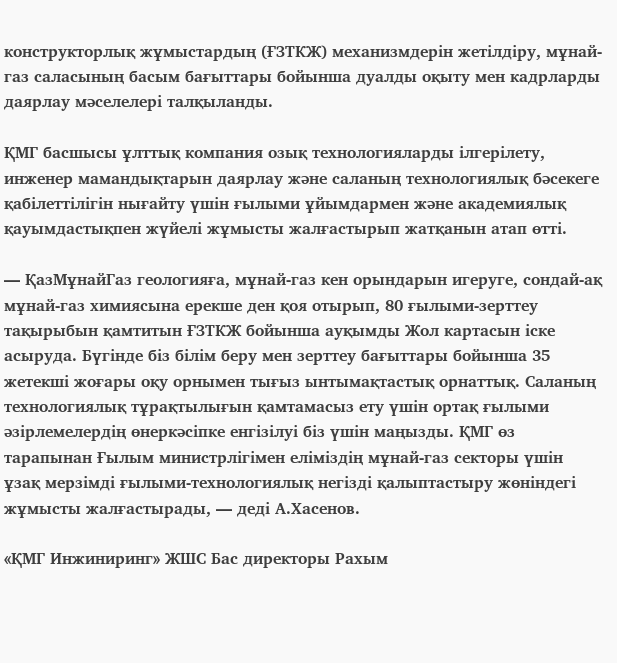конструкторлық жұмыстардың (ҒЗТКЖ) механизмдерін жетілдіру, мұнай-газ саласының басым бағыттары бойынша дуалды оқыту мен кадрларды даярлау мәселелері талқыланды.

ҚМГ басшысы ұлттық компания озық технологияларды ілгерілету, инженер мамандықтарын даярлау және саланың технологиялық бәсекеге қабілеттілігін нығайту үшін ғылыми ұйымдармен және академиялық қауымдастықпен жүйелі жұмысты жалғастырып жатқанын атап өтті.

— ҚазМұнайГаз геологияға, мұнай-газ кен орындарын игеруге, сондай-ақ мұнай-газ химиясына ерекше ден қоя отырып, 80 ғылыми-зерттеу тақырыбын қамтитын ҒЗТКЖ бойынша ауқымды Жол картасын іске асыруда. Бүгінде біз білім беру мен зерттеу бағыттары бойынша 35 жетекші жоғары оқу орнымен тығыз ынтымақтастық орнаттық. Саланың технологиялық тұрақтылығын қамтамасыз ету үшін ортақ ғылыми әзірлемелердің өнеркәсіпке енгізілуі біз үшін маңызды. ҚМГ өз тарапынан Ғылым министрлігімен еліміздің мұнай-газ секторы үшін ұзақ мерзімді ғылыми-технологиялық негізді қалыптастыру жөніндегі жұмысты жалғастырады, — деді А.Хасенов.

«ҚМГ Инжиниринг» ЖШС Бас директоры Рахым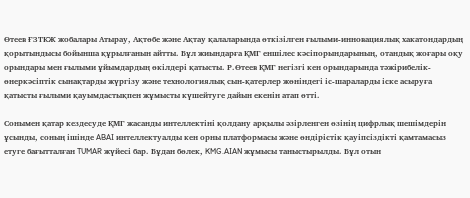Өтеев ҒЗТКЖ жобалары Атырау, Ақтөбе және Ақтау қалаларында өткізілген ғылыми-инновациялық хакатондардың қорытындысы бойынша құрылғанын айтты. Бұл жиындарға ҚМГ еншілес кәсіпорындарының, отандық жоғары оқу орындары мен ғылыми ұйымдардың өкілдері қатысты. Р.Өтеев ҚМГ негізгі кен орындарында тәжірибелік-өнеркәсіптік сынақтарды жүргізу және технологиялық сын-қатерлер жөніндегі іс-шараларды іске асыруға қатысты ғылыми қауымдастықпен жұмысты күшейтуге дайын екенін атап өтті.

Сонымен қатар кездесуде ҚМГ жасанды интеллектіні қолдану арқылы әзірленген өзінің цифрлық шешімдерін ұсынды, соның ішінде ABAI интеллектуалды кен орны платформасы және өндірістік қауіпсіздікті қамтамасыз етуге бағытталған TUMAR жүйесі бар. Бұдан бөлек, KMG.AIAN жұмысы таныстырылды. Бұл отын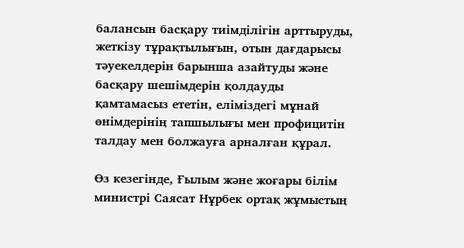балансын басқару тиімділігін арттыруды, жеткізу тұрақтылығын, отын дағдарысы тәуекелдерін барынша азайтуды және басқару шешімдерін қолдауды қамтамасыз ететін, еліміздегі мұнай өнімдерінің тапшылығы мен профицитін талдау мен болжауға арналған құрал.

Өз кезегінде, Ғылым және жоғары білім министрі Саясат Нұрбек ортақ жұмыстың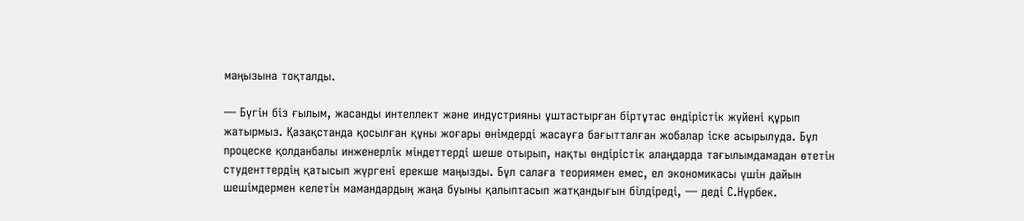маңызына тоқталды.

— Бүгін біз ғылым, жасанды интеллект және индустрияны ұштастырған біртұтас өндірістік жүйені құрып жатырмыз. Қазақстанда қосылған құны жоғары өнімдерді жасауға бағытталған жобалар іске асырылуда. Бұл процеске қолданбалы инженерлік міндеттерді шеше отырып, нақты өндірістік алаңдарда тағылымдамадан өтетін студенттердің қатысып жүргені ерекше маңызды. Бұл салаға теориямен емес, ел экономикасы үшін дайын шешімдермен келетін мамандардың жаңа буыны қалыптасып жатқандығын білдіреді, — деді С.Нұрбек.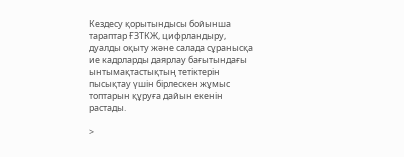Кездесу қорытындысы бойынша тараптар ҒЗТКЖ, цифрландыру, дуалды оқыту және салада сұранысқа ие кадрларды даярлау бағытындағы ынтымақтастықтың тетіктерін пысықтау үшін бірлескен жұмыс топтарын құруға дайын екенін растады.

>